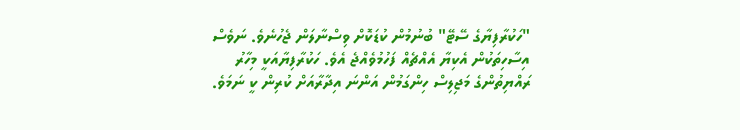"ހަކުރާފިޔާގެ ސޭޓޭ" ބުނުމުން ކުޑަކޮށް ވިސްނާލަން ޖެހުނެވެ. ނަވެސް އިސާހިތަކުން އެކިޔާ އެއްޗެއް ފަހުމުވެއްޖެ އެވެ. ހަކުރާފިޔާއަކީ މިހާރު ރައްޔިތުންގެ މަޖިލިސް ހިންގަމުން އަންނަ އިދާރާއަށް ކުރިން ކީ ނަމަވެ.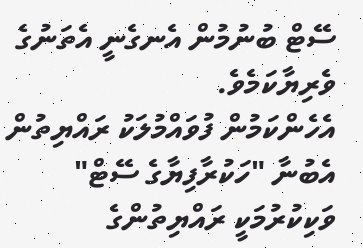ސޭޓް ބުނުމުން އެނގެނީ އެތަނުގެ ވެރިޔާކަމެވެ.
އެހެންކަމުން ފުވައްމުލަކު ރައްޔިތުން އެބުނާ "ހަކުރާފިޔާގެ ސޭޓް" ވަކިކުރުމަކީ ރައްޔިތުންގެ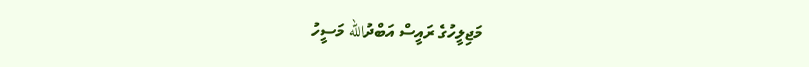މަޖިލީހުގެ ރައީސް އަބްދުالله މަސީހު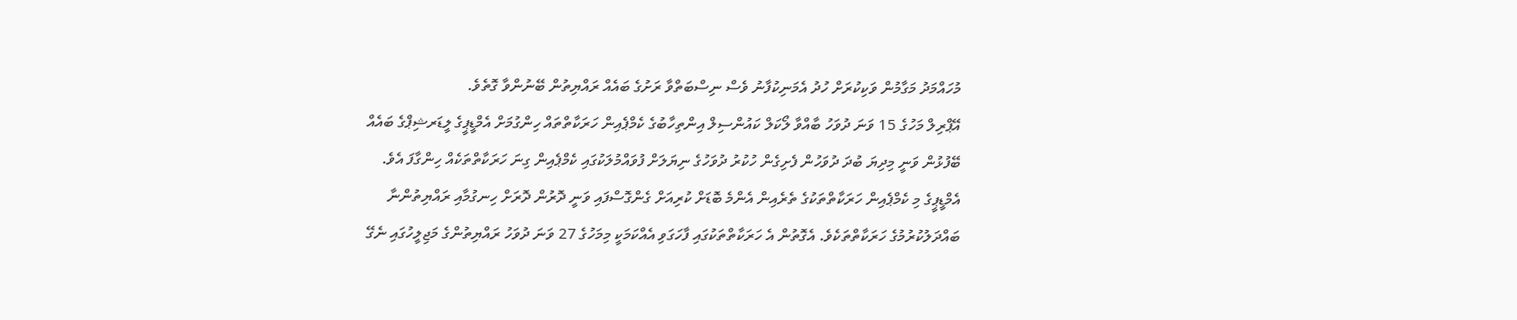މުހައްމަދު މަގާމުން ވަކިކުރަށް ހުދު އެމަނިކުފާނު ވެސް ނިސްބަތްވާ ރަށުގެ ބައެއް ރައްޔިތުން ބޭނުންވާ ގޮތެވެ.
އޭޕްރިލް މަހުގެ 15 ވަނަ ދުވަހު ބާއްވާ ލޯކަލް ކައުންސިލް އިންތިހާބުގެ ކެމްޕެއިން ހަރަކާތްތައް ހިންގުމަށް އެމްޑީޕީގެ ލީޑަރޝިޕްގެ ބައެއް ބޭފުޅުން ވަނީ މިދިޔަ ބުދަ ދުވަހުން ފެށިގެން ހުކުރު ދުވަހުގެ ނިޔަލަށް ފުވައްމުލަކުގައި ކެމްޕެއިން ގިނަ ހަރަކާތްތަކެއް ހިންގާފަ އެވެ.
އެމްޑީޕީގެ މި ކެމްޕެއިން ހަރަކާތްތަކުގެ ތެރެއިން އެންމެ ބޮޑަށް ކުރިއަށް ގެންގޮސްފައި ވަނީ ދޮރުން ދޮރަށް ހިނގުމާއި ރައްޔިތުންނާ ބައްދަލުކުރުމުގެ ހަރަކާތްތަކެވެ. އެގޮތުން އެ ހަރަކާތްތަކުގައި ފާހަގަވި އެއްކަމަކީ މިމަހުގެ 27 ވަނަ ދުވަހު ރައްޔިތުންގެ މަޖިލީހުގައި ނެގޭ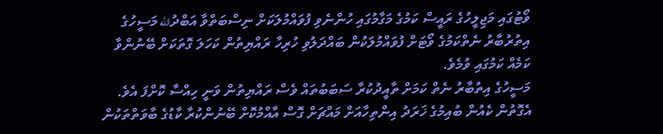ވޯޓުގައި މަޖިލީހުގެ ރައީސް ކަމުގެ މަގާމުގައި ހުންނެވި ފުވައްމުލަކަށް ނިސްބަތްވާ އަބްދުالله މަސީހުގެ އިތުރުބާރު ނެތްކަމުގެ ވޯޓަށް ފުވައްމުލަކުން ބައްދަލުވި ހުރިހާ ރައްޔިތުން ކަހަލަ ގޮތަކަށް ބޭނުންވާ ކަމެއް ކަމުގައި ވުމެވެ.
މަސީހުގެ އިތުބާރު ނެތް ކަމަށް ތާއީދުކުރާ ސަބަބުތައް ވެސް ރައްޔިތުން ވަނީ ހިއްސާ ކޮށްފަ އެވެ. އެގޮތުން ކެއުން ބުއިމުގެ ޚަރަދު އިންތިހާއަށް މައްޗަށް ގޮސް އާއްމުކޮށް ބޭނުންކުރާ ކާޑުގެ ބާވަތްތަކުން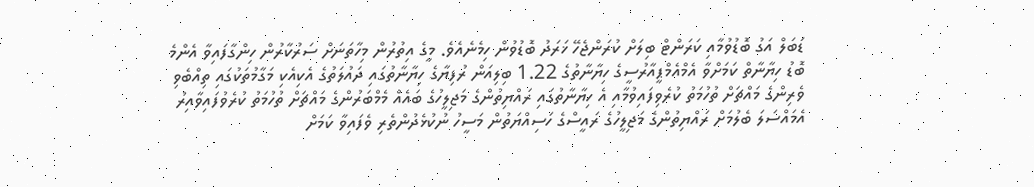ޑަބަލް އަގު ބޮޑުވުމާއި ކަރަންޓް ބިލަށް ކުރަންޖެހޭ ޚަރަދު ބޮޑުވުން ހިމެނެއެވެ. މީގެ އިތުރުން މިހާތަނަށް ސަރުކާރުން ހިންގާފައިވާ އެންމެ ބޮޑު ހިޔާނާތް ކަމަށްވާ އެމްއެމްޕީއާރުސީގެ ހިޔާނާތުގެ 1.22 ބިލިއަން ރުފިޔާގެ ހިޔާނާތުގައި ދައުލަތުގެ އެކިއެކި މަގާމުތަކުގައި ތިއްބެވި ވެރިންގެ މައްޗަށް ތުހުމަތު ކުރެވިފައިވުމާއި އެ ހިޔާނާތުގައި ރައްޔިތުންގެ މަޖިލީހުގެ ބައެއް މެމްބަރުންގެ މައްޗަށް ތުހުމަތު ކުރެވުފައިވާއިރު އެމައްސަލަ ބެލުމަށް ރައްޔިތުންގެ މަޖިލީހުގެ ރައީސްގެ ހަސިއްޔަތުން މަސީހު ނުކުޅެދުންތެރި ވެފައިވާ ކަމަށް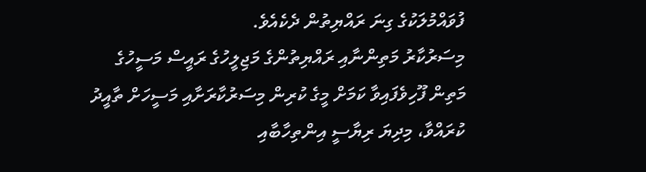ފުވައްމުލަކުގެ ގިނަ ރައްޔިތުން ދެކެއެވެ.
މިސަރުކާރު މަތިންނާއި ރައްޔިތުންގެ މަޖިލީހުގެ ރައީސް މަސީހުގެ މަތިން ފޫހިވެފައިވާ ކަމަށް މީގެ ކުރިން މިސަރުކާރަށާއި މަސީހަށް ތާއީދު ކުރައްވާ، މިދިޔަ ރިޔާސީ އިންތިހާބާއި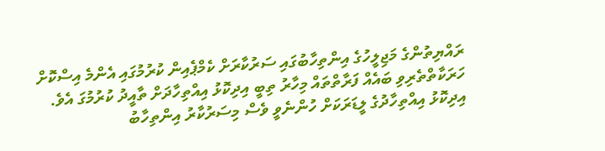ރައްޔިތުންގެ މަޖިލީހުގެ އިންތިހާބުގައި ސަރުކާރަށް ކެމްޕެއިން ކުރުމުގައި އެންމެ އިސްކޮށް ހަރަކާތްތެރިވި ބައެއް ފަރާތްތައް މިހާރު ތިބީ އިދިކޮޅު އިއްތިހާދަށް ތާއީދު ކުރުމުގަ އެވެ.
އިދިކޮޅު އިއްތިހާދުގެ ލީޑަރަކަށް ހުންނެވީ ވެސް މިސަރުކާރު އިންތިހާބު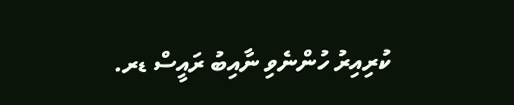ކުރިއިރު ހުންނެވި ނާއިބު ރައީސް ޑރ.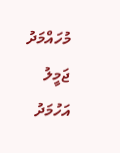މުހައްމަދު ޖަމީލު އަހުމަދު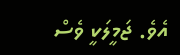އެވެ. ޖަމީލަކީ ވެސް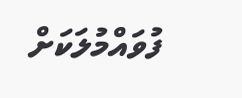ފުވައްމުލަކަށް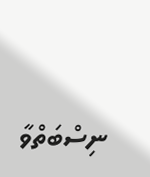ނިސްބަތްވާ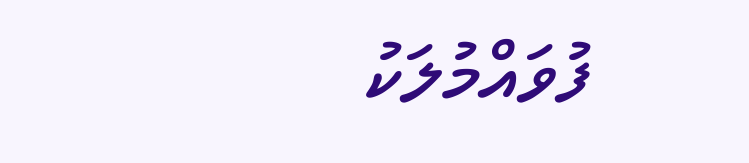ފުވައްމުލަކު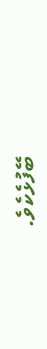ބޭފުޅެކެވެ.